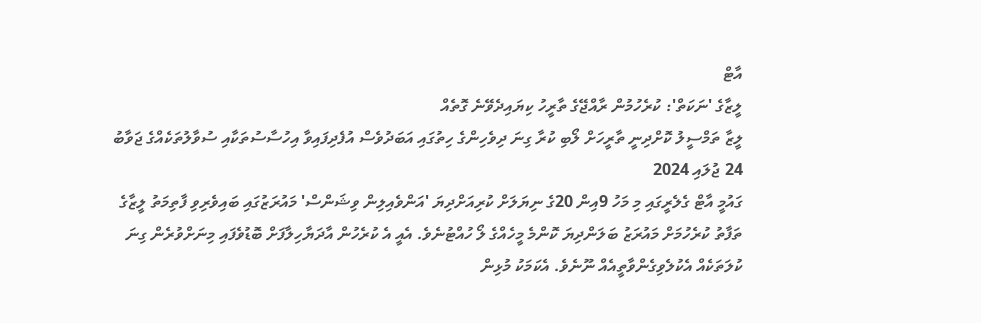އާޓް
ލީޒާގެ 'ނަކަތް': ކުރެހުމުން ރާއްޖޭގެ ތާރީހު ކިޔައިދެވޭނެ ގޮތެއް
ލީޒާ ތަމްސީލު ކޮށްދިނީ ތާރީހަށް ލޯބި ކުރާ ގިނަ ދިވެހިންގެ ހިތުގައި އަބަދުވެސް އުފެދިފައިވާ އިހުސާސުތަކާއި ސުވާލުތަކެއްގެ ޖަވާބު
24 ޖުލައި 2024
ގައުމީ އާޓް ގެލެރީގައި މި މަހު 9އިން 20ގެ ނިޔަލަށް ކުރިއަށްދިޔަ 'އަންވެއިލިން ވިޝަންސް' މައުރަޒުގައި ބައިވެރިވި ފާތިމަތު ލީޒާގެ ތަފާތު ކުރެހުމަށް މައުރަޒު ބަލަންދިޔަ ކޮންމެ މީހެއްގެ ލޯ ހުއްޓުނެވެ. އެއީ އެ ކުރެހުން އާދަޔާހިލާފަށް ބޮޑުވެފައި މިނަށްވުރެން ގިނަ ކުލަތަކެއް އެކުލެވިގެންވާތީއެއް ނޫނެވެ. އެކަމަކު މުޅިން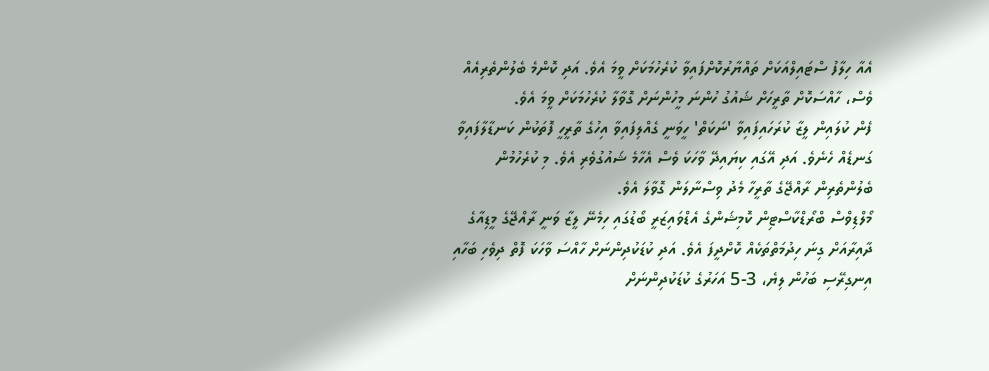އެއާ ހިލާފު ސްޓައިލްއަކަށް ތައްޔާރުކޮށްފައިވާ ކުރެހުމަކަށް ވީމަ އެވެ. އަދި ކޮންމެ ބެލުންތެރިއެއް ވެސް، ހާއްސަކޮށް ތާރީހަށް ޝައުގު ހުންނަ މީހުންނަށް ގޮވާލާ ކުރެހުމަކަށް ވީމަ އެވެ.
ފެން ކުލައިން ލީޒާ ކުރަހައިފައިވާ 'ނަކަތް' ހީވަނީ ގެއްލިފައިވާ އިހުގެ ތާރީހީ ފޮތަކުން ކަނޑާލާފައިވާ ގަނޑެއް ހެނެވެ. އަދި އޭގައި ކިޔައިދޭ ވާހަކަ ވެސް އެހާމެ ޝައުގުވެރި އެވެ. މި ކުރެހުމުން ބެލުންތެރިން ރާއްޖޭގެ ތާރީހާ މެދު ވިސްނާލަން ގޮވާލަ އެވެ.
މޯލްޑިވްސް ބްރޯޑްކާސްޓިން ކޮމިޝަންގެ އެޑްވައިޒަރީ ބޯޑުގައި ހިމެނޭ ލީޒާ ވަނީ ރާއްޖޭގެ މީޑިއާގެ ދާއިރާއަށް ގިނަ ހިދުމަތްތަކެއް ކޮށްދީފަ އެވެ. އަދި ކުޑަކުދިންނަށް ހާއްސަ ވާހަކަ ފޮތް ދިވެހި ބަހާއި އިނގިރޭސި ބަހުން ލިޔެ، 3-5 އަހަރުގެ ކުޑަކުދިންނަށް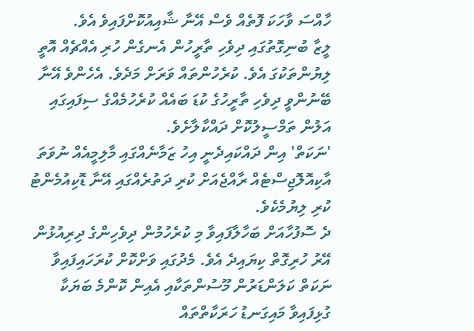ހާއްސަ ވާހަކަ ފޮތެއް ވެސް އޭނާ ޝާއިއުކޮށްފައިވެ އެވެ.
ލީޒާ ބުނިގޮތުގައި ދިވެހި ތާރީހުން އެނގެން ހުރި އެއްޗެއް އޮތީ ލިޔުންތަކުގަ އެވެ. ކުރެހުންތައް ވަރަށް މަދެވެ. އެހެންވެ އޭނާ ބޭނުންވީ ދިވެހި ތާރީހުގެ ކުޑަ ބައެއް ކުރެހުމެއްގެ ސިފައިގައި އަލުން ތަމްސީލުކޮށް ދައްކާލާށެވެ.
'ނަކަތް' އިން ދައްކައިދެނީ އިހު ޒަމާނެއްގައި މާލިމީއެއް ނުވަތަ އާކިއޮލޮޖިސްޓެއް ރާއްޖެއަށް ކުރި ދަތުރެއްގައި އޭނާ ޑޮކިއުމެންޓު ކުރި ލިޔުމެކެވެ.
ދެ ސޮފުހާއަށް ބަހާލާފައިވާ މި ކުރެހުމުން ދިވެހިންގެ ދިރިއުޅުން އޭރު ހުރިގޮތް ކިޔައިދެ އެވެ. މެދުގައި ވަށްކޮށް ކުރަހައިފައިވާ ނަކަތް ކަލަންޑަރުން މޫސުންތަކާއި އެއިން ކޮންމެ ބަޔަކާ ގުޅިފައިވާ މައިގަނޑު ހަރަކާތްތައް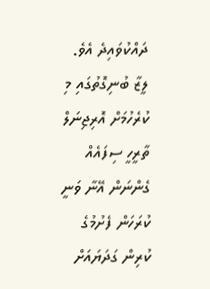ދައްކުވައިދެ އެވެ.
ލީޒާ ބުނިގޮތުގައި މި ކުރެހުމަށް އޮރިޖިނަލް ތާރީހީ ސިފައެއް ގެންނަން އޭނާ ވަނީ ކުރަހަން ފެށުމުގެ ކުރިން ގަދަޔައަށް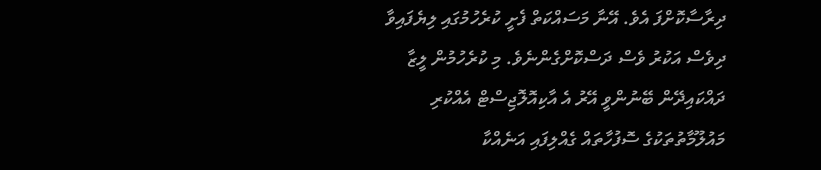ދިރާސާކޮށްފަ އެވެ. އޭނާ މަސައްކަތް ފެށީ ކުރެހުމުގައި ލިޔެފައިވާ ދިވެސް އަކުރު ވެސް ދަސްކޮށްގެންނެވެ. މި ކުރެހުމުން ލީޒާ ދައްކައިދޭން ބޭނުންވީ އޭރު އެ އާކިއޮލޮޖިސްޓް އެއްކުރި މައުލޫމާތުތަކުގެ ސޮފުހާތައް ގެއްލިފައި އަނެއްކާ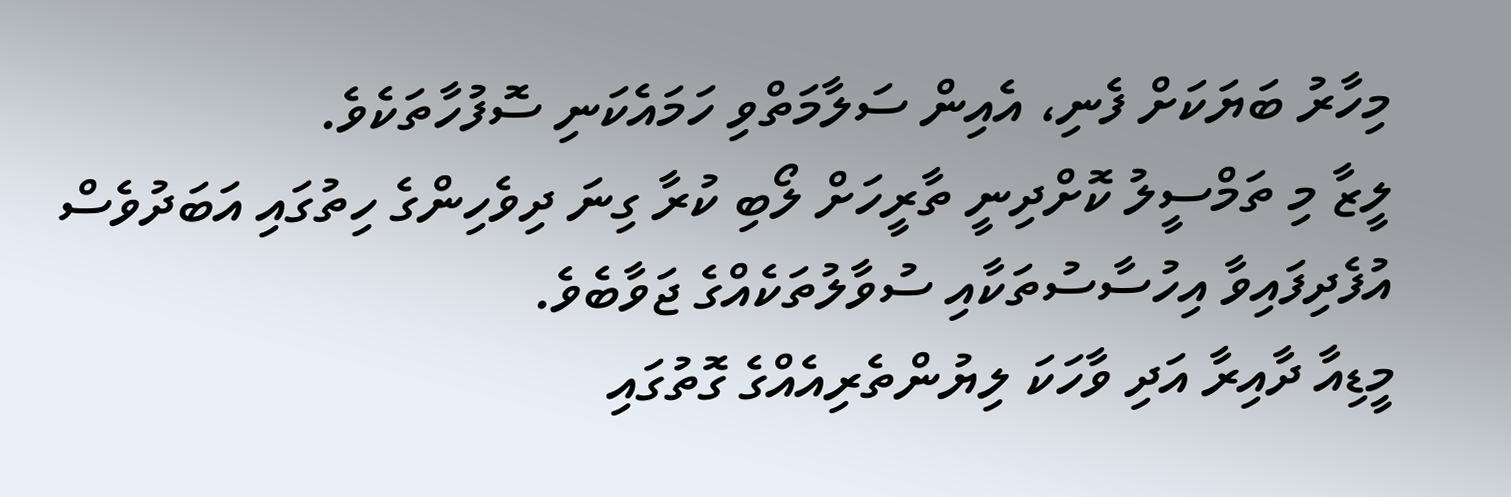މިހާރު ބަޔަކަށް ފެނި، އެއިން ސަލާމަތްވި ހަމައެކަނި ސޮފުހާތަކެވެ.
ލީޒާ މި ތަމްސީލު ކޮށްދިނީ ތާރީހަށް ލޯބި ކުރާ ގިނަ ދިވެހިންގެ ހިތުގައި އަބަދުވެސް އުފެދިފައިވާ އިހުސާސުތަކާއި ސުވާލުތަކެއްގެ ޖަވާބެވެ.
މީޑިއާ ދާއިރާ އަދި ވާހަކަ ލިޔުންތެރިއެއްގެ ގޮތުގައި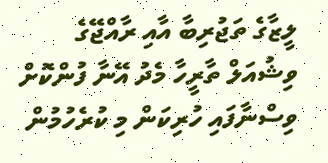ލީޒާގެ ތަޖުރިބާ އާއި ރާއްޖޭގެ ވިޝުއަލް ތާރީހާ މެދު އޭނާ ފުންކޮށް ވިސްނާފައި ހުރިކަން މި ކުރެހުމުން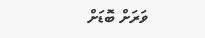ވަރަށް ބޮޑަށް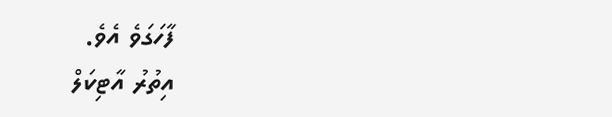ފާހަގަވެ އެވެ.
އިތުރު އާޓިކަލް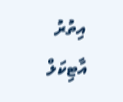އިތުރު އާޓިކަލް